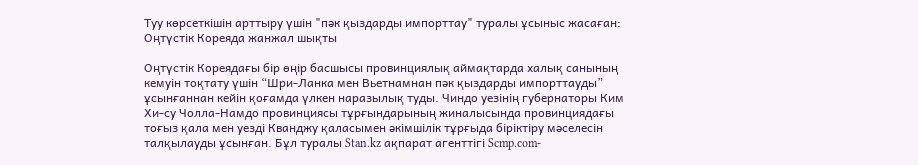Туу көрсеткішін арттыру үшін "пәк қыздарды импорттау" туралы ұсыныс жасаған: Оңтүстік Кореяда жанжал шықты

Оңтүстік Кореядағы бір өңір басшысы провинциялық аймақтарда халық санының кемуін тоқтату үшін “Шри-Ланка мен Вьетнамнан пәк қыздарды импорттауды” ұсынғаннан кейін қоғамда үлкен наразылық туды. Чиндо уезінің губернаторы Ким Хи-су Чолла-Намдо провинциясы тұрғындарының жиналысында провинциядағы тоғыз қала мен уезді Кванджу қаласымен әкімшілік тұрғыда біріктіру мәселесін талқылауды ұсынған. Бұл туралы Stan.kz ақпарат агенттігі Scmp.com-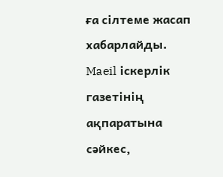ға сілтеме жасап хабарлайды.
Maeil іскерлік газетінің ақпаратына сәйкес,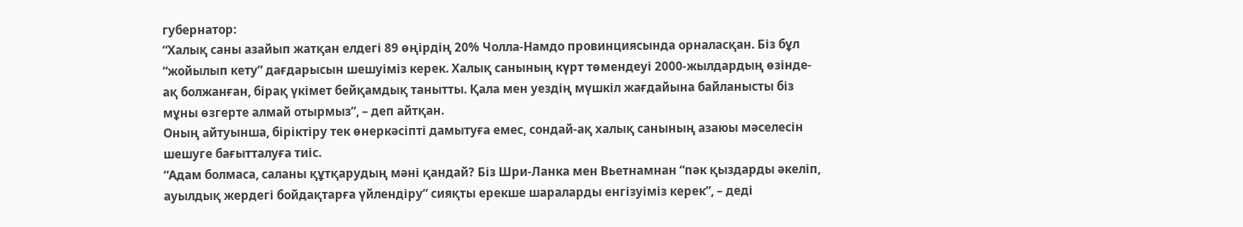губернатор:
“Халық саны азайып жатқан елдегі 89 өңірдің 20% Чолла-Намдо провинциясында орналасқан. Біз бұл “жойылып кету” дағдарысын шешуіміз керек. Халық санының күрт төмендеуі 2000-жылдардың өзінде-ақ болжанған, бірақ үкімет бейқамдық танытты. Қала мен уездің мүшкіл жағдайына байланысты біз мұны өзгерте алмай отырмыз”, – деп айтқан.
Оның айтуынша, біріктіру тек өнеркәсіпті дамытуға емес, сондай-ақ халық санының азаюы мәселесін шешуге бағытталуға тиіс.
“Адам болмаса, саланы құтқарудың мәні қандай? Біз Шри-Ланка мен Вьетнамнан “пәк қыздарды әкеліп, ауылдық жердегі бойдақтарға үйлендіру” сияқты ерекше шараларды енгізуіміз керек”, – деді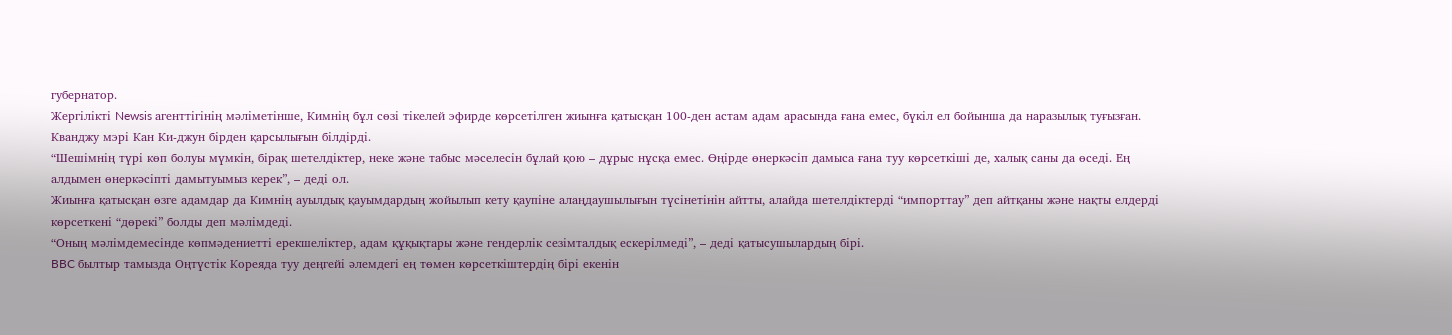губернатор.
Жергілікті Newsis агенттігінің мәліметінше, Кимнің бұл сөзі тікелей эфирде көрсетілген жиынға қатысқан 100-ден астам адам арасында ғана емес, бүкіл ел бойынша да наразылық туғызған.
Кванджу мэрі Кан Ки-джун бірден қарсылығын білдірді.
“Шешімнің түрі көп болуы мүмкін, бірақ шетелдіктер, неке және табыс мәселесін бұлай қою – дұрыс нұсқа емес. Өңірде өнеркәсіп дамыса ғана туу көрсеткіші де, халық саны да өседі. Ең алдымен өнеркәсіпті дамытуымыз керек”, – деді ол.
Жиынға қатысқан өзге адамдар да Кимнің ауылдық қауымдардың жойылып кету қаупіне алаңдаушылығын түсінетінін айтты, алайда шетелдіктерді “импорттау” деп айтқаны және нақты елдерді көрсеткені “дөрекі” болды деп мәлімдеді.
“Оның мәлімдемесінде көпмәдениетті ерекшеліктер, адам құқықтары және гендерлік сезімталдық ескерілмеді”, – деді қатысушылардың бірі.
BBC былтыр тамызда Оңтүстік Кореяда туу деңгейі әлемдегі ең төмен көрсеткіштердің бірі екенін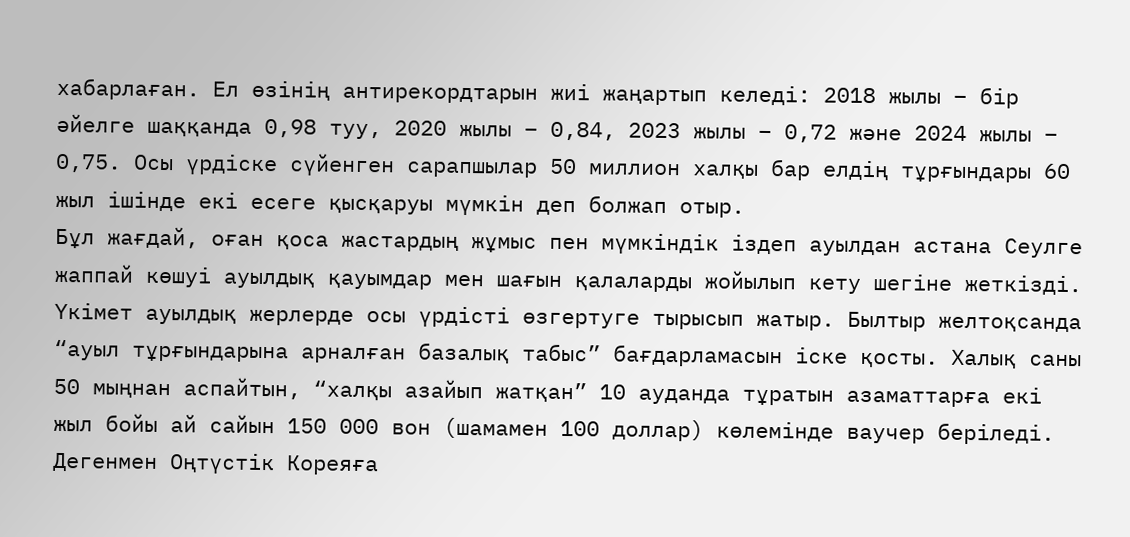хабарлаған. Ел өзінің антирекордтарын жиі жаңартып келеді: 2018 жылы – бір әйелге шаққанда 0,98 туу, 2020 жылы – 0,84, 2023 жылы – 0,72 және 2024 жылы – 0,75. Осы үрдіске сүйенген сарапшылар 50 миллион халқы бар елдің тұрғындары 60 жыл ішінде екі есеге қысқаруы мүмкін деп болжап отыр.
Бұл жағдай, оған қоса жастардың жұмыс пен мүмкіндік іздеп ауылдан астана Сеулге жаппай көшуі ауылдық қауымдар мен шағын қалаларды жойылып кету шегіне жеткізді.
Үкімет ауылдық жерлерде осы үрдісті өзгертуге тырысып жатыр. Былтыр желтоқсанда “ауыл тұрғындарына арналған базалық табыс” бағдарламасын іске қосты. Халық саны 50 мыңнан аспайтын, “халқы азайып жатқан” 10 ауданда тұратын азаматтарға екі жыл бойы ай сайын 150 000 вон (шамамен 100 доллар) көлемінде ваучер беріледі.
Дегенмен Оңтүстік Кореяға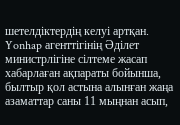шетелдіктердің келуі артқан. Yonhap агенттігінің Әділет министрлігіне сілтеме жасап хабарлаған ақпараты бойынша, былтыр қол астына алынған жаңа азаматтар саны 11 мыңнан асып,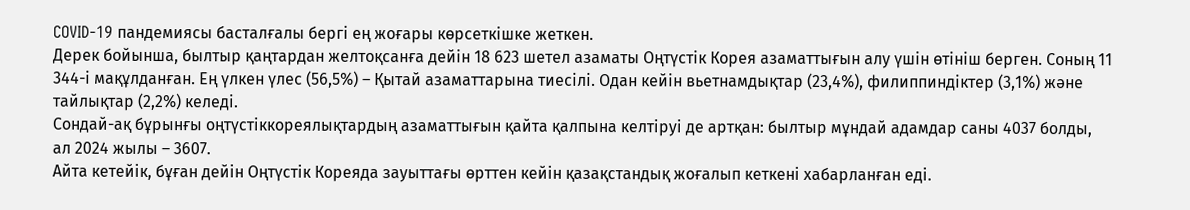COVID-19 пандемиясы басталғалы бергі ең жоғары көрсеткішке жеткен.
Дерек бойынша, былтыр қаңтардан желтоқсанға дейін 18 623 шетел азаматы Оңтүстік Корея азаматтығын алу үшін өтініш берген. Соның 11 344-і мақұлданған. Ең үлкен үлес (56,5%) – Қытай азаматтарына тиесілі. Одан кейін вьетнамдықтар (23,4%), филиппиндіктер (3,1%) және тайлықтар (2,2%) келеді.
Сондай-ақ бұрынғы оңтүстіккореялықтардың азаматтығын қайта қалпына келтіруі де артқан: былтыр мұндай адамдар саны 4037 болды, ал 2024 жылы – 3607.
Айта кетейік, бұған дейін Оңтүстік Кореяда зауыттағы өрттен кейін қазақстандық жоғалып кеткені хабарланған еді.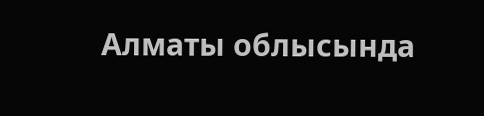Алматы облысында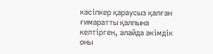кәсіпкер қараусыз қалған ғимаратты қалпына келтірген, алайда әкімдік оны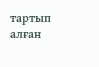тартып алған